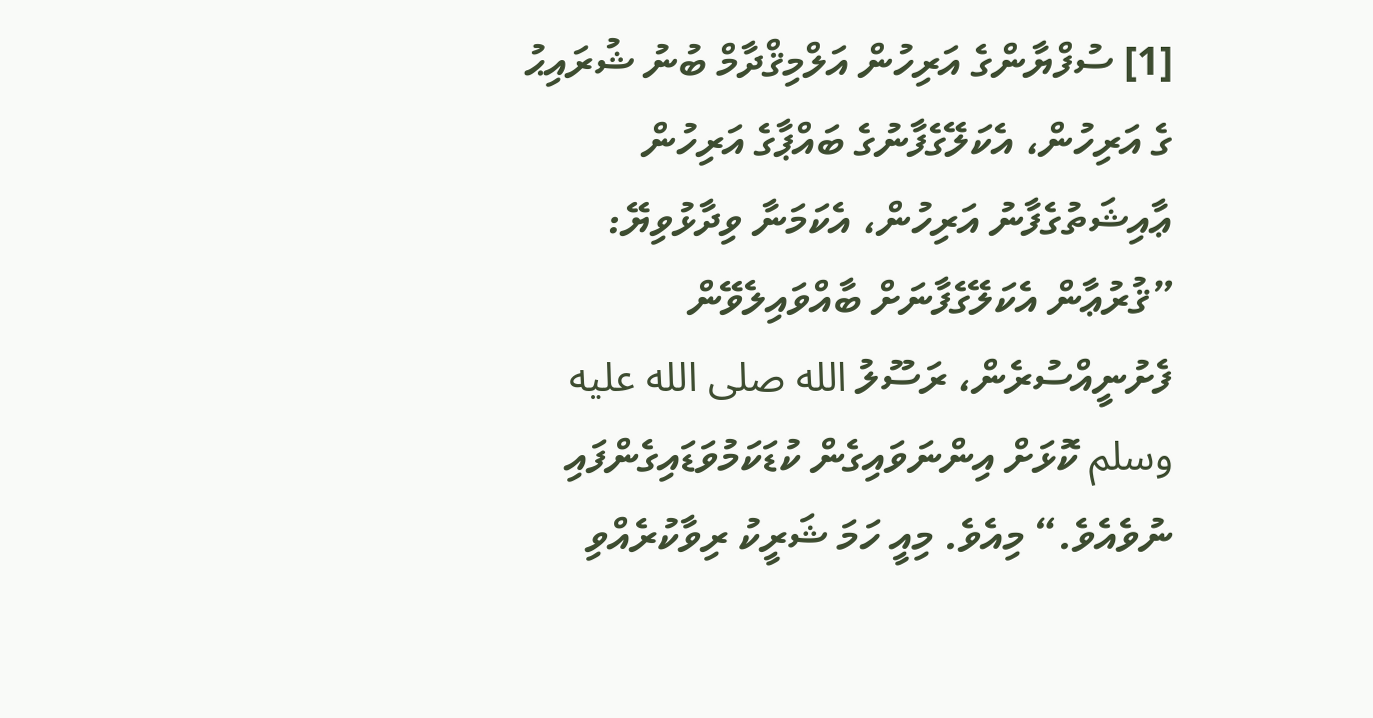[1] ސުފްޔާންގެ އަރިހުން އަލްމިޤްދާމް ބުނު ޝުރައިޙު ގެ އަރިހުން، އެކަލޭގެފާނުގެ ބައްޕާގެ އަރިހުން ޢާއިޝަތުގެފާނު އަރިހުން، އެކަމަނާ ވިދާޅުވިޔޭ: ”ޤުރުޢާން އެކަލޭގެފާނަށް ބާއްވައިލެވޭން ފެށުނީއްސުރެން، ރަސޫލު الله صلى الله عليه وسلم ކޮޅަށް އިންނަވައިގެން ކުޑަކަމުވަޑައިގެންފައި ނުވެއެވެ.“ މިއެވެ. މިއީ ހަމަ ޝަރީކު ރިވާކުރެއްވި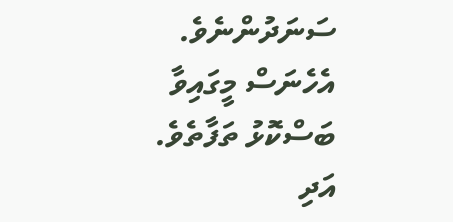ސަނަދުންނެވެ. އެހެނަސް މީގައިވާ ބަސްކޮޅު ތަފާތެވެ. އަދި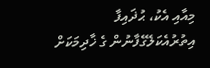މިއާއި އެކު، ޙުޛައިފާ އިތުރުއެކަލޭގެފާނުން ގެ ޚާދިމަކަށް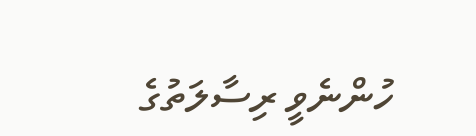ހުންނެވީ ރިސާލަތުގެ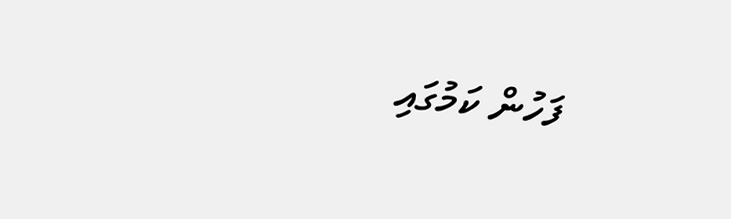ފަހުން ކަމުގައި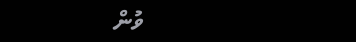ވުން